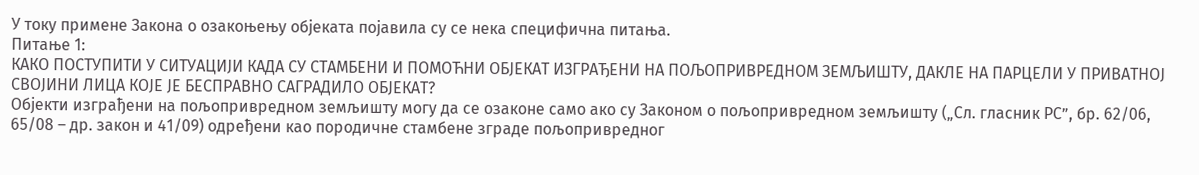У току примене Закона о озакоњењу објеката појавила су се нека специфична питања.
Питање 1:
КАКО ПОСТУПИТИ У СИТУАЦИЈИ КАДА СУ СТАМБЕНИ И ПОМОЋНИ ОБЈЕКАТ ИЗГРАЂЕНИ НА ПОЉОПРИВРЕДНОМ ЗЕМЉИШТУ, ДАКЛЕ НА ПАРЦЕЛИ У ПРИВАТНОЈ СВОЈИНИ ЛИЦА КОЈЕ ЈЕ БЕСПРАВНО САГРАДИЛО ОБЈЕКАТ?
Објекти изграђени на пољопривредном земљишту могу да се озаконе само ако су Законом о пољопривредном земљишту („Сл. гласник РС”, бр. 62/06, 65/08 – др. закон и 41/09) одређени као породичне стамбене зграде пољопривредног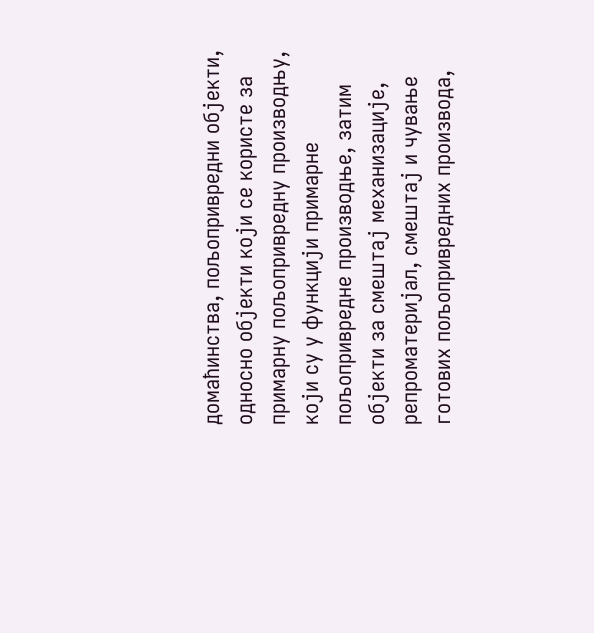домаћинства, пољопривредни објекти, односно објекти који се користе за примарну пољопривредну производњу, који су у функцији примарне пољопривредне производње, затим објекти за смештај механизације, репроматеријал, смештај и чување готових пољопривредних производа,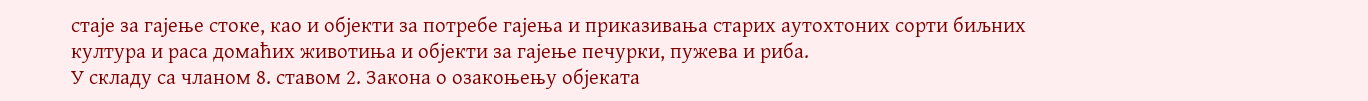стаје за гајење стоке, као и објекти за потребе гајења и приказивања старих аутохтоних сорти биљних култура и раса домаћих животиња и објекти за гајење печурки, пужева и риба.
У складу са чланом 8. ставом 2. Закона о озакоњењу објеката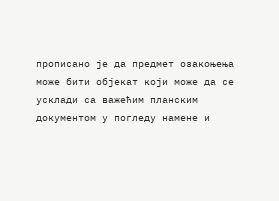прописано је да предмет озакоњења може бити објекат који може да се усклади са важећим планским документом у погледу намене и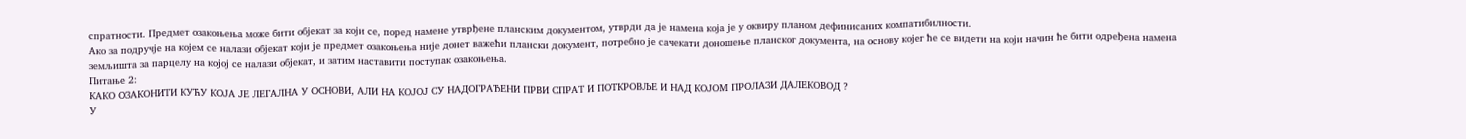спратности. Предмет озакоњења може бити објекат за који се, поред намене утврђене планским документом, утврди да је намена која је у оквиру планом дефинисаних компатибилности.
Ако за подручје на којем се налази објекат који је предмет озакоњења није донет важећи плански документ, потребно је сачекати доношење планског документа, на основу којег ће се видети на који начин ће бити одређена намена земљишта за парцелу на којој се налази објекат, и затим наставити поступак озакоњења.
Питање 2:
КАКО ОЗАКОНИТИ КУЋУ КОЈА ЈЕ ЛЕГАЛНА У ОСНОВИ, АЛИ НА КОЈОЈ СУ НАДОГРАЂЕНИ ПРВИ СПРАТ И ПОТКРОВЉЕ И НАД КОЈОМ ПРОЛАЗИ ДАЛЕКОВОД ?
У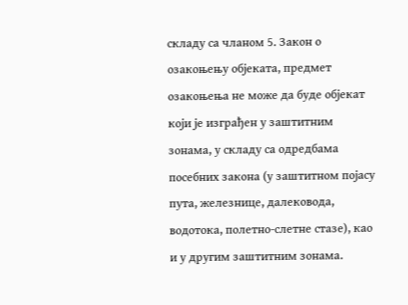складу са чланом 5. Закон о озакоњењу објеката, предмет озакоњења не може да буде објекат који је изграђен у заштитним зонама, у складу са одредбама посебних закона (у заштитном појасу пута, железнице, далековода, водотока, полетно-слетне стазе), као и у другим заштитним зонама.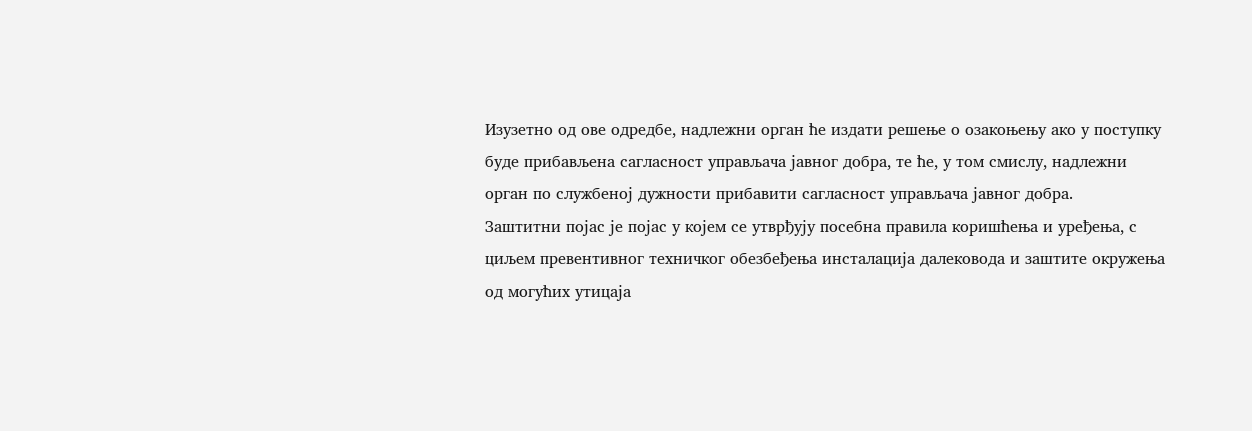Изузетно од ове одредбе, надлежни орган ће издати решење о озакоњењу ако у поступку буде прибављена сагласност управљача јавног добра, те ће, у том смислу, надлежни орган по службеној дужности прибавити сагласност управљача јавног добра.
Заштитни појас је појас у којем се утврђују посебна правила коришћења и уређења, с циљем превентивног техничког обезбеђења инсталација далековода и заштите окружења од могућих утицаја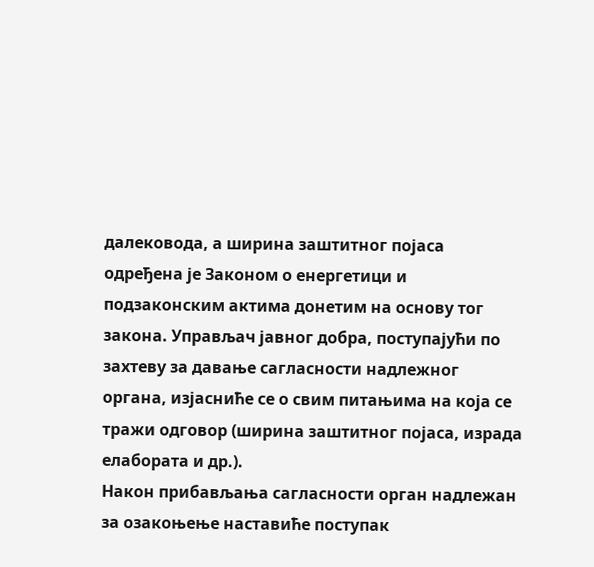далековода, а ширина заштитног појаса одређена је Законом о енергетици и подзаконским актима донетим на основу тог закона. Управљач јавног добра, поступајући по захтеву за давање сагласности надлежног органа, изјасниће се о свим питањима на која се тражи одговор (ширина заштитног појаса, израда елабората и др.).
Након прибављања сагласности орган надлежан за озакоњење наставиће поступак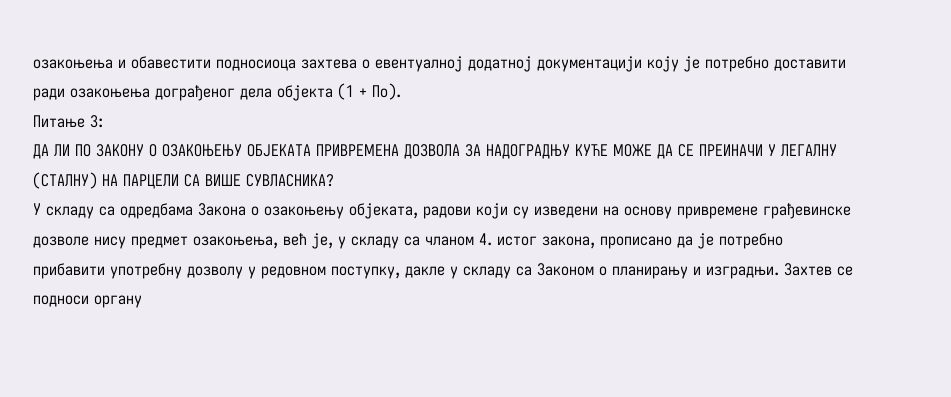озакоњења и обавестити подносиоца захтева о евентуалној додатној документацији коју је потребно доставити ради озакоњења дограђеног дела објекта (1 + По).
Питање 3:
ДА ЛИ ПО ЗАКОНУ О ОЗАКОЊЕЊУ ОБЈЕКАТА ПРИВРЕМЕНА ДОЗВОЛА ЗА НАДОГРАДЊУ КУЋЕ МОЖЕ ДА СЕ ПРЕИНАЧИ У ЛЕГАЛНУ (СТАЛНУ) НА ПАРЦЕЛИ СА ВИШЕ СУВЛАСНИКА?
У складу са одредбама Закона о озакоњењу објеката, радови који су изведени на основу привремене грађевинске дозволе нису предмет озакоњења, већ је, у складу са чланом 4. истог закона, прописано да је потребно прибавити употребну дозволу у редовном поступку, дакле у складу са Законом о планирању и изградњи. Захтев се подноси органу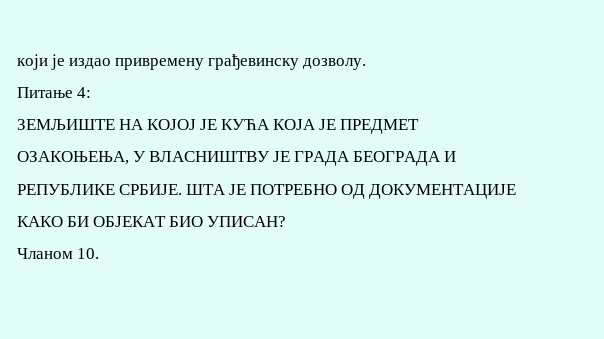који је издао привремену грађевинску дозволу.
Питање 4:
ЗЕМЉИШТЕ НА КОЈОЈ ЈЕ КУЋА КОЈА ЈЕ ПРЕДМЕТ ОЗАКОЊЕЊА, У ВЛАСНИШТВУ ЈЕ ГРАДА БЕОГРАДА И РЕПУБЛИКЕ СРБИЈЕ. ШТА ЈЕ ПОТРЕБНО ОД ДОКУМЕНТАЦИЈЕ КАКО БИ ОБЈЕКАТ БИО УПИСАН?
Чланом 10.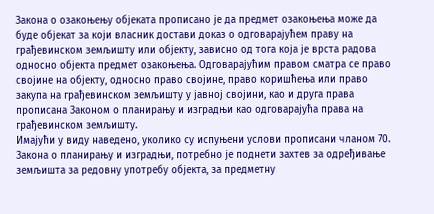Закона о озакоњењу објеката прописано је да предмет озакоњења може да буде објекат за који власник достави доказ о одговарајућем праву на грађевинском земљишту или објекту, зависно од тога која је врста радова односно објекта предмет озакоњења. Одговарајућим правом сматра се право својине на објекту, односно право својине, право коришћења или право закупа на грађевинском земљишту у јавној својини, као и друга права прописана Законом о планирању и изградњи као одговарајућа права на грађевинском земљишту.
Имајући у виду наведено, уколико су испуњени услови прописани чланом 70. Закона о планирању и изградњи, потребно је поднети захтев за одређивање земљишта за редовну употребу објекта, за предметну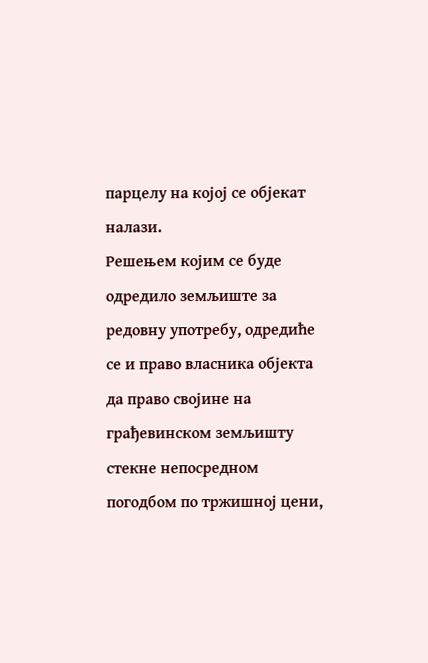парцелу на којој се објекат налази.
Решењем којим се буде одредило земљиште за редовну употребу, одредиће се и право власника објекта да право својине на грађевинском земљишту стекне непосредном погодбом по тржишној цени,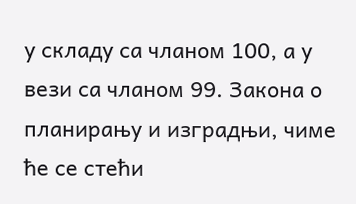у складу са чланом 100, а у вези са чланом 99. Закона о планирању и изградњи, чиме ће се стећи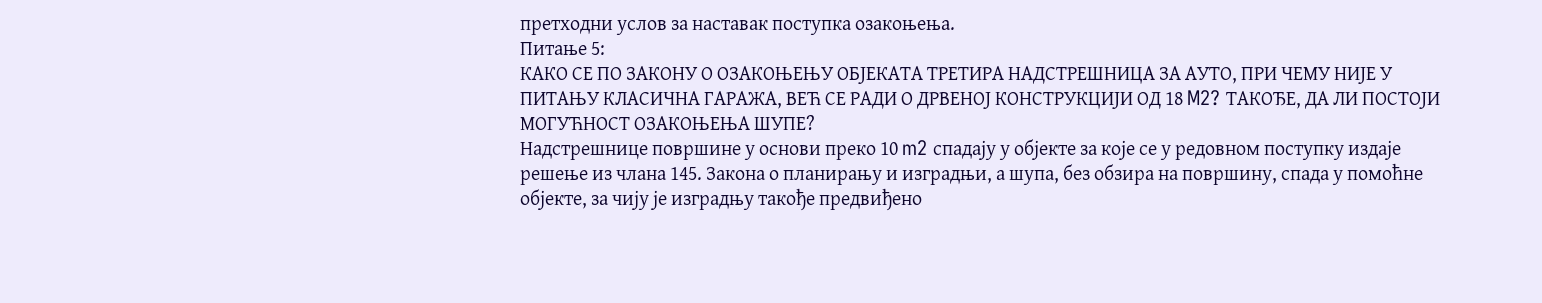претходни услов за наставак поступка озакоњења.
Питање 5:
КАКО СЕ ПО ЗАКОНУ О ОЗАКОЊЕЊУ ОБЈЕКАТА ТРЕТИРА НАДСТРЕШНИЦА ЗА АУТО, ПРИ ЧЕМУ НИЈЕ У ПИТАЊУ КЛАСИЧНА ГАРАЖА, ВЕЋ СЕ РАДИ О ДРВЕНОЈ КОНСТРУКЦИЈИ ОД 18 M2? ТАКОЂЕ, ДА ЛИ ПОСТОЈИ МОГУЋНОСТ ОЗАКОЊЕЊА ШУПЕ?
Надстрешнице површине у основи преко 10 m2 спадају у објекте за које се у редовном поступку издаје решење из члана 145. Закона о планирању и изградњи, а шупа, без обзира на површину, спада у помоћне објекте, за чију је изградњу такође предвиђено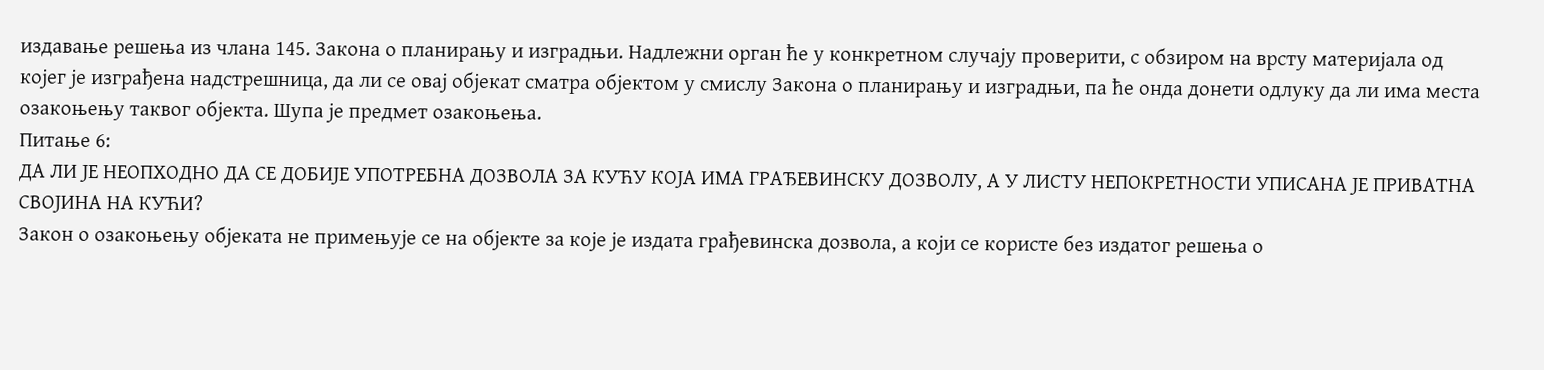издавање решења из члана 145. Закона о планирању и изградњи. Надлежни орган ће у конкретном случају проверити, с обзиром на врсту материјала од којег је изграђена надстрешница, да ли се овај објекат сматра објектом у смислу Закона о планирању и изградњи, па ће онда донети одлуку да ли има места озакоњењу таквог објекта. Шупа је предмет озакоњења.
Питање 6:
ДА ЛИ ЈЕ НЕОПХОДНО ДА СЕ ДОБИЈЕ УПОТРЕБНА ДОЗВОЛА ЗА КУЋУ КОЈА ИМА ГРАЂЕВИНСКУ ДОЗВОЛУ, А У ЛИСТУ НЕПОКРЕТНОСТИ УПИСАНА ЈЕ ПРИВАТНА СВОЈИНА НА КУЋИ?
Закон о озакоњењу објеката не примењује се на објекте за које је издата грађевинска дозвола, а који се користе без издатог решења о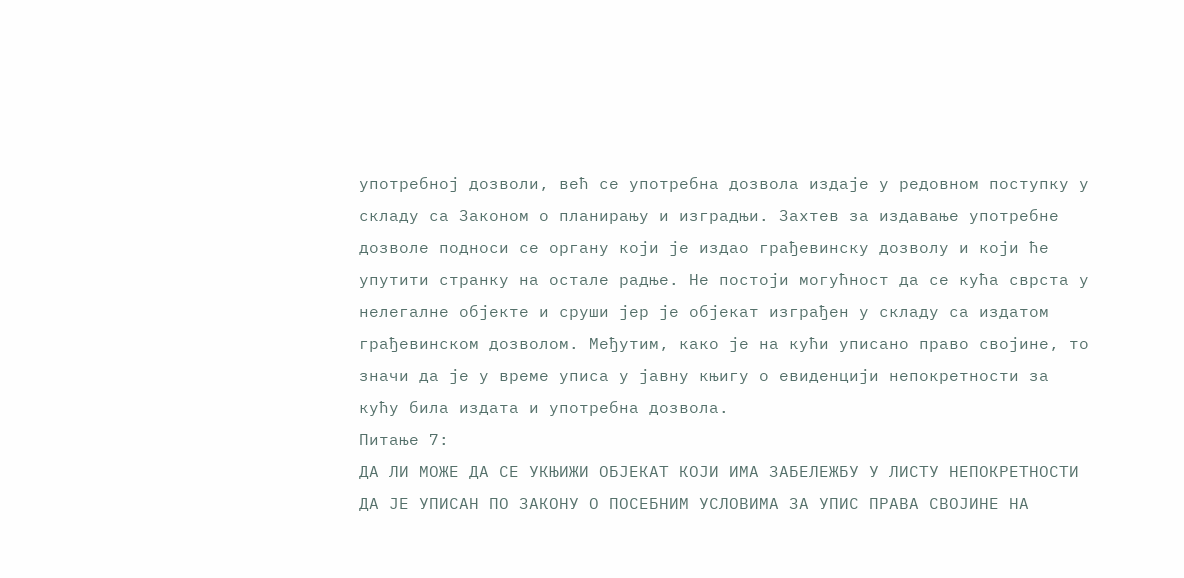употребној дозволи, већ се употребна дозвола издаје у редовном поступку у складу са Законом о планирању и изградњи. Захтев за издавање употребне дозволе подноси се органу који је издао грађевинску дозволу и који ће упутити странку на остале радње. Не постоји могућност да се кућа сврста у нелегалне објекте и сруши јер је објекат изграђен у складу са издатом грађевинском дозволом. Међутим, како је на кући уписано право својине, то значи да је у време уписа у јавну књигу о евиденцији непокретности за кућу била издата и употребна дозвола.
Питање 7:
ДА ЛИ МОЖЕ ДА СЕ УКЊИЖИ ОБЈЕКАТ КОЈИ ИМА ЗАБЕЛЕЖБУ У ЛИСТУ НЕПОКРЕТНОСТИ ДА ЈЕ УПИСАН ПО ЗАКОНУ О ПОСЕБНИМ УСЛОВИМА ЗА УПИС ПРАВА СВОЈИНЕ НА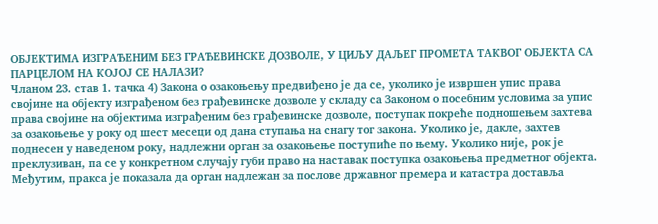ОБЈЕКТИМА ИЗГРАЂЕНИМ БЕЗ ГРАЂЕВИНСКЕ ДОЗВОЛЕ, У ЦИЉУ ДАЉЕГ ПРОМЕТА ТАКВОГ ОБЈЕКТА СА ПАРЦЕЛОМ НА КОЈОЈ СЕ НАЛАЗИ?
Чланом 23. став 1. тачка 4) Закона о озакоњењу предвиђено је да се, уколико је извршен упис права својине на објекту изграђеном без грађевинске дозволе у складу са Законом о посебним условима за упис права својине на објектима изграђеним без грађевинске дозволе, поступак покреће подношењем захтева за озакоњење у року од шест месеци од дана ступања на снагу тог закона. Уколико је, дакле, захтев поднесен у наведеном року, надлежни орган за озакоњење поступиће по њему. Уколико није, рок је преклузиван, па се у конкретном случају губи право на наставак поступка озакоњења предметног објекта. Међутим, пракса је показала да орган надлежан за послове државног премера и катастра доставља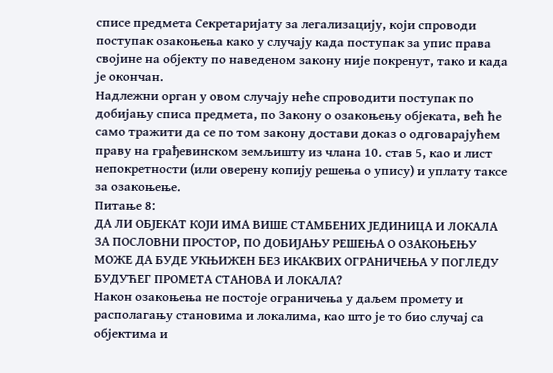списе предмета Секретаријату за легализацију, који спроводи поступак озакоњења како у случају када поступак за упис права својине на објекту по наведеном закону није покренут, тако и када је окончан.
Надлежни орган у овом случају неће спроводити поступак по добијању списа предмета, по Закону о озакоњењу објеката, већ ће само тражити да се по том закону достави доказ о одговарајућем праву на грађевинском земљишту из члана 10. став 5, као и лист непокретности (или оверену копију решења о упису) и уплату таксе за озакоњење.
Питање 8:
ДА ЛИ ОБЈЕКАТ КОЈИ ИМА ВИШЕ СТАМБЕНИХ ЈЕДИНИЦА И ЛОКАЛА ЗА ПОСЛОВНИ ПРОСТОР, ПО ДОБИЈАЊУ РЕШЕЊА О ОЗАКОЊЕЊУ МОЖЕ ДА БУДЕ УКЊИЖЕН БЕЗ ИКАКВИХ ОГРАНИЧЕЊА У ПОГЛЕДУ БУДУЋЕГ ПРОМЕТА СТАНОВА И ЛОКАЛА?
Након озакоњења не постоје ограничења у даљем промету и располагању становима и локалима, као што је то био случај са објектима и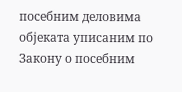посебним деловима објеката уписаним по Закону о посебним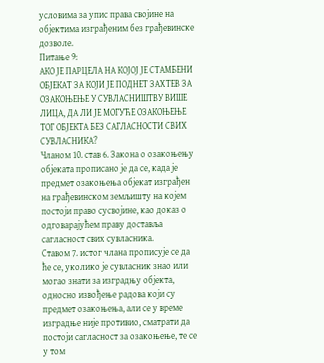условима за упис права својине на објектима изграђеним без грађевинске дозволе.
Питање 9:
АКО ЈЕ ПАРЦЕЛА НА КОЈОЈ ЈЕ СТАМБЕНИ ОБЈЕКАТ ЗА КОЈИ ЈЕ ПОДНЕТ ЗАХТЕВ ЗА ОЗАКОЊЕЊЕ У СУВЛАСНИШТВУ ВИШЕ ЛИЦА, ДА ЛИ ЈЕ МОГУЋЕ ОЗАКОЊЕЊЕ ТОГ ОБЈЕКТА БЕЗ САГЛАСНОСТИ СВИХ СУВЛАСНИКА?
Чланом 10. став 6. Закона о озакоњењу објеката прописано је да се, када је предмет озакоњења објекат изграђен на грађевинском земљишту на којем постоји право сусвојине, као доказ о одговарајућем праву доставља сагласност свих сувласника.
Ставом 7. истог члана прописује се да ће се, уколико је сувласник знао или могао знати за изградњу објекта, односно извођење радова који су предмет озакоњења, али се у време изградње није противио, сматрати да постоји сагласност за озакоњење, те се у том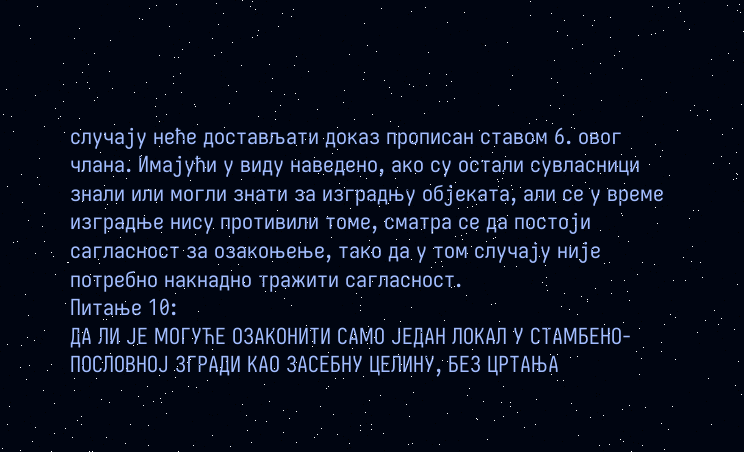случају неће достављати доказ прописан ставом 6. овог члана. Имајући у виду наведено, ако су остали сувласници знали или могли знати за изградњу објеката, али се у време изградње нису противили томе, сматра се да постоји сагласност за озакоњење, тако да у том случају није потребно накнадно тражити сагласност.
Питање 10:
ДА ЛИ ЈЕ МОГУЋЕ ОЗАКОНИТИ САМО ЈЕДАН ЛОКАЛ У СТАМБЕНО-ПОСЛОВНОЈ ЗГРАДИ КАО ЗАСЕБНУ ЦЕЛИНУ, БЕЗ ЦРТАЊА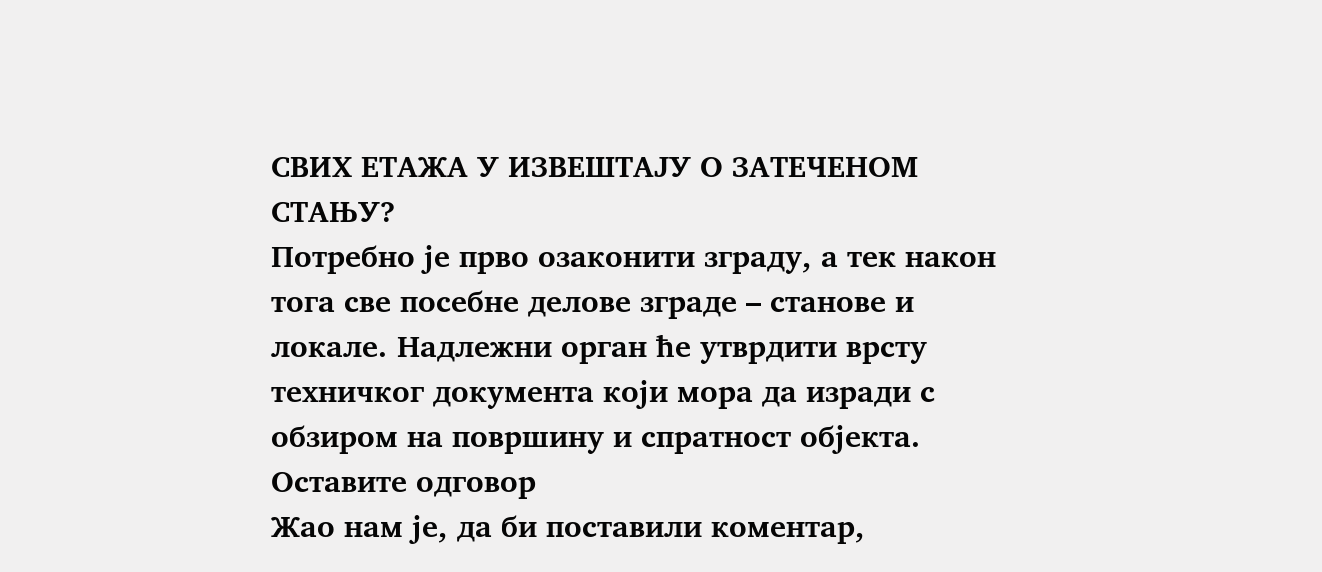СВИХ ЕТАЖА У ИЗВЕШТАЈУ О ЗАТЕЧЕНОМ СТАЊУ?
Потребно је прво озаконити зграду, а тек након тога све посебне делове зграде – станове и локале. Надлежни орган ће утврдити врсту техничког документа који мора да изради с обзиром на површину и спратност објекта.
Оставите одговор
Жао нам је, да би поставили коментар,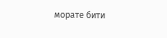морате бити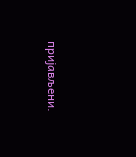пријављени.